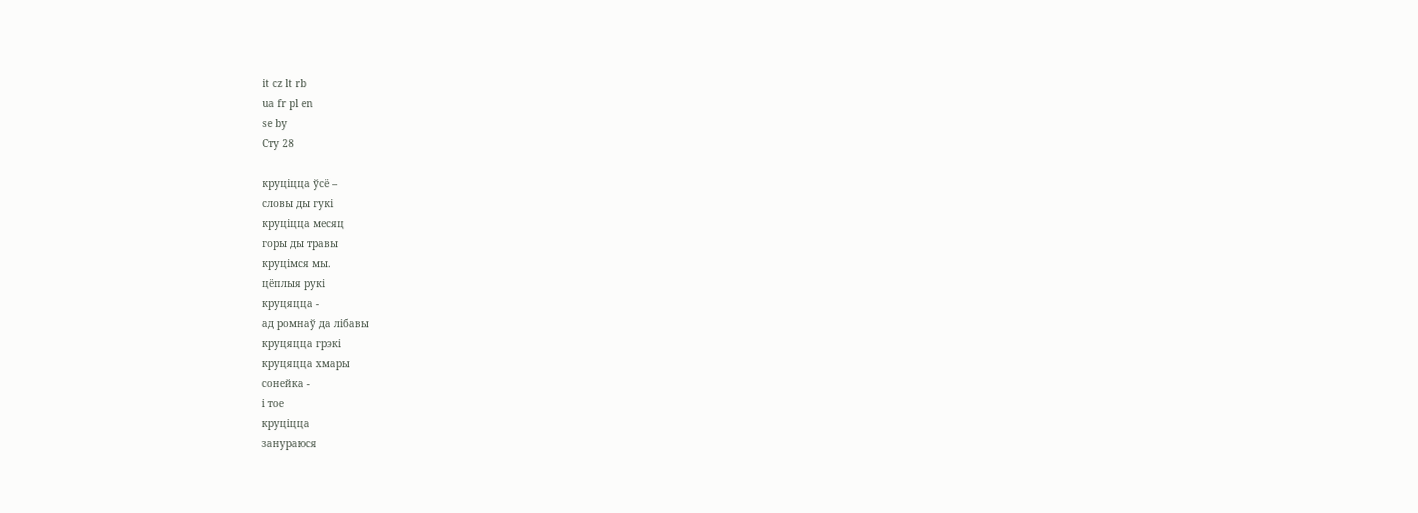it cz lt rb
ua fr pl en
se by
Сту 28

круціцца ўсё –
словы ды гукі
круціцца месяц
горы ды травы
круцімся мы.
цёплыя рукі
круцяцца -
ад ромнаў да лібавы
круцяцца грэкі
круцяцца хмары
сонейка -
і тое
круціцца
занураюся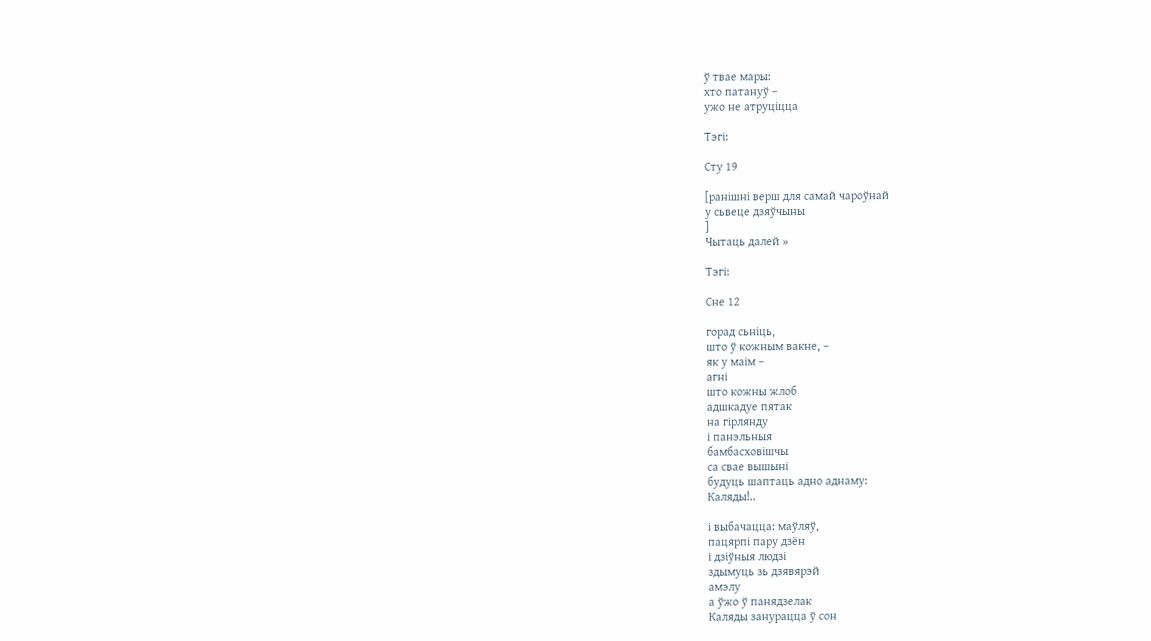ў твае мары:
хто патануў –
ужо не атруціцца

Тэгі:

Сту 19

[ранішні верш для самай чароўнай
у сьвеце дзяўчыны
]
Чытаць далей »

Тэгі:

Сне 12

горад сьніць,
што ў кожным вакне, –
як у маім –
агні
што кожны жлоб
адшкадуе пятак
на гірлянду
і панэльныя
бамбасховішчы
са свае вышыні
будуць шаптаць адно аднаму:
Каляды!..

і выбачацца: маўляў,
пацярпі пару дзён
і дзіўныя людзі
здымуць зь дзявярэй
амэлу
а ўжо ў панядзелак
Каляды занурацца ў сон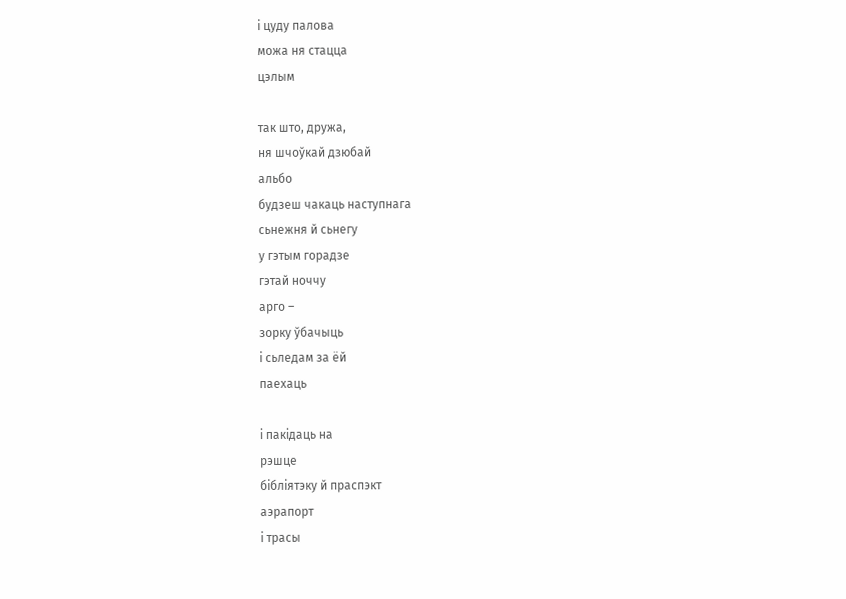і цуду палова
можа ня стацца
цэлым

так што, дружа,
ня шчоўкай дзюбай
альбо
будзеш чакаць наступнага
сьнежня й сьнегу
у гэтым горадзе
гэтай ноччу
арго –
зорку ўбачыць
і сьледам за ёй
паехаць

і пакідаць на
рэшце
бібліятэку й праспэкт
аэрапорт
і трасы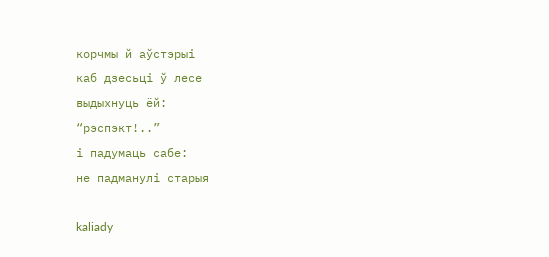корчмы й аўстэрыі
каб дзесьці ў лесе
выдыхнуць ёй:
“рэспэкт!..”
і падумаць сабе:
не падманулі старыя

kaliady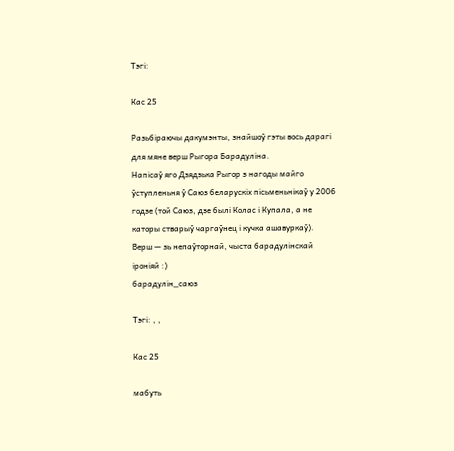Тэгі:

Кас 25

Разьбіраючы дакумэнты, знайшоў гэты вось дарагі для мяне верш Рыгора Барадуліна.
Напісаў яго Дзядзька Рыгор з нагоды майго ўступленьня ў Саюз беларускіх пісьменьнікаў у 2006 годзе (той Саюз, дзе былі Колас і Купала, а не каторы стварыў чаргаўнец і кучка ашавуркаў).
Верш — зь непаўторнай, чыста барадулінскай іроніяй :)
барадулін_саюз

Тэгі: , ,

Кас 25

мабуть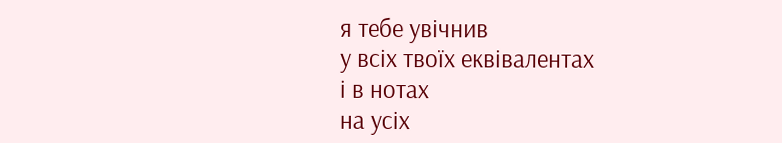я тебе увічнив
у всіх твоїх еквівалентах
і в нотах
на усіх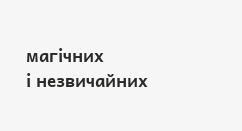магічних
і незвичайних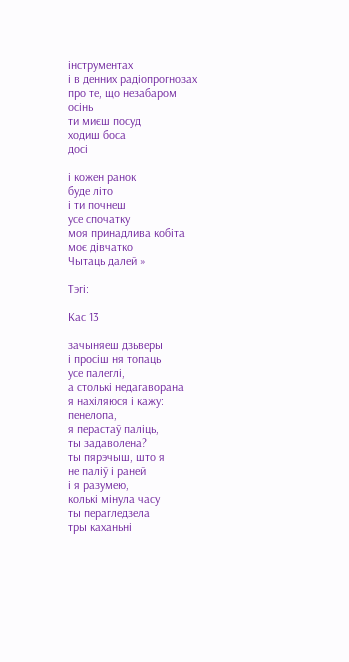інструментах
і в денних радіопрогнозах
про те, що незабаром
осінь
ти миєш посуд
ходиш боса
досі

і кожен ранок
буде літо
і ти почнеш
усе спочатку
моя принадлива кобіта
моє дівчатко
Чытаць далей »

Тэгі:

Кас 13

зачыняеш дзьверы
і просіш ня топаць
усе палеглі,
а столькі недагаворана
я нахіляюся і кажу:
пенелопа,
я перастаў паліць,
ты задаволена?
ты пярэчыш, што я
не паліў і раней
і я разумею,
колькі мінула часу
ты перагледзела
тры каханьні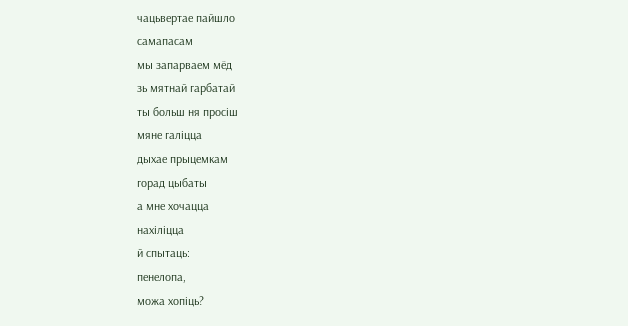чацьвертае пайшло
самапасам
мы запарваем мёд
зь мятнай гарбатай
ты больш ня просіш
мяне галіцца
дыхае прыцемкам
горад цыбаты
а мне хочацца
нахіліцца
й спытаць:
пенелопа,
можа хопіць?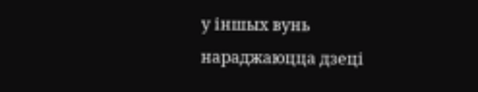у іншых вунь
нараджаюцца дзеці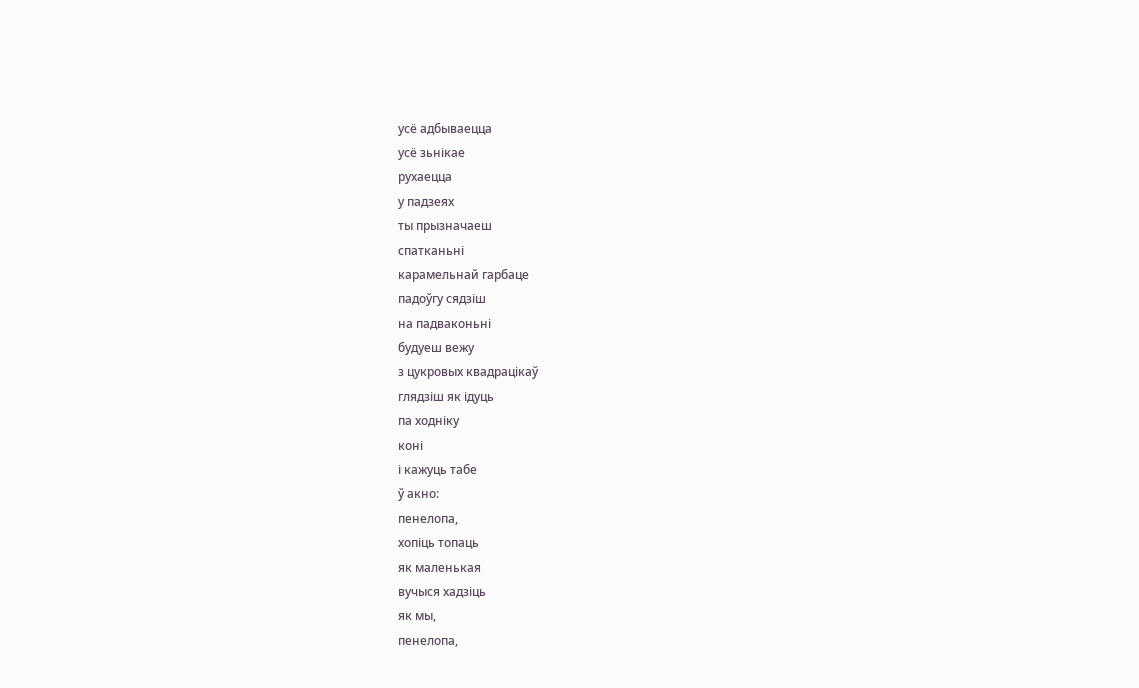усё адбываецца
усё зьнікае
рухаецца
у падзеях
ты прызначаеш
спатканьні
карамельнай гарбаце
падоўгу сядзіш
на падваконьні
будуеш вежу
з цукровых квадрацікаў
глядзіш як ідуць
па ходніку
коні
і кажуць табе
ў акно:
пенелопа,
хопіць топаць
як маленькая
вучыся хадзіць
як мы,
пенелопа,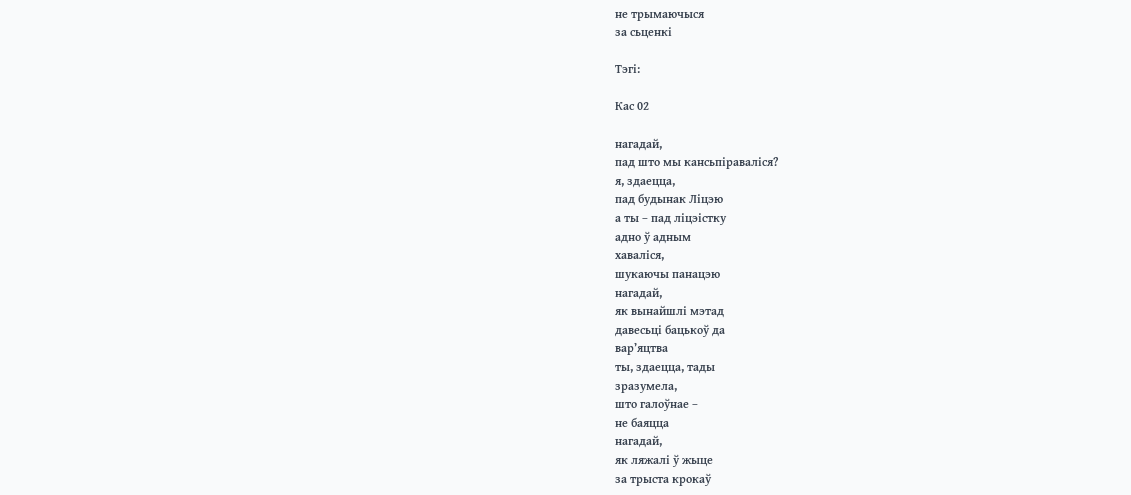не трымаючыся
за сьценкі

Тэгі:

Кас 02

нагадай,
пад што мы кансьпіраваліся?
я, здаецца,
пад будынак Ліцэю
а ты – пад ліцэістку
адно ў адным
хаваліся,
шукаючы панацэю
нагадай,
як вынайшлі мэтад
давесьці бацькоў да
вар’яцтва
ты, здаецца, тады
зразумела,
што галоўнае –
не баяцца
нагадай,
як ляжалі ў жыце
за трыста крокаў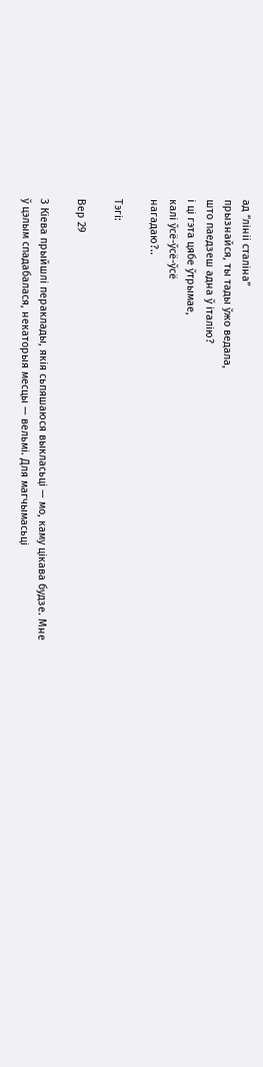ад “лініі сталіна”
прызнайся, ты тады ўжо ведала,
што паедзеш адна ў італію?
і ці гэта цябе ўтрымае,
калі ўсё-ўсё-ўсё
нагадаю?..

Тэгі:

Вер 29

З Кіева прыйшлі пераклады, якія сьпяшаюся выкласьці — мо, каму цікава будзе. Мне ў цэлым спадабалася, некаторыя месцы — вельмі. Для магчымасьці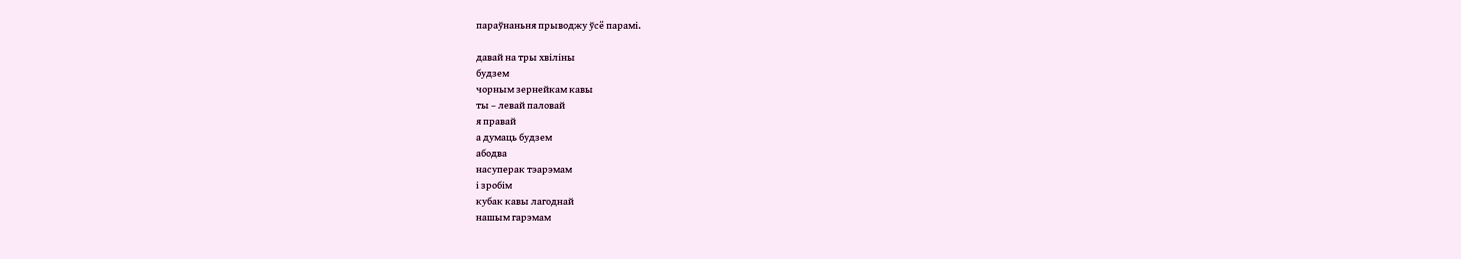параўнаньня прыводжу ўсё парамі.

давай на тры хвіліны
будзем
чорным зернейкам кавы
ты – левай паловай
я правай
а думаць будзем
абодва
насуперак тэарэмам
і зробім
кубак кавы лагоднай
нашым гарэмам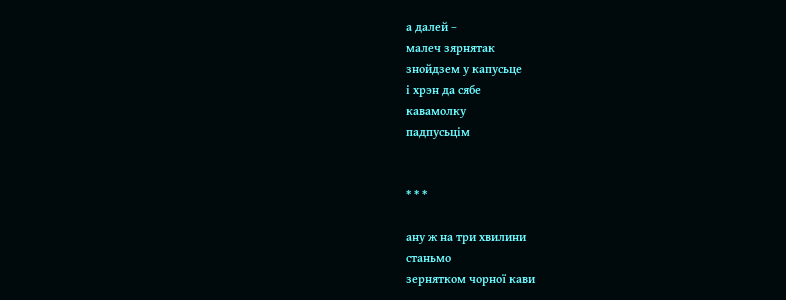а далей –
малеч зярнятак
знойдзем у капусьце
і хрэн да сябе
кавамолку
падпусьцім


* * *

ану ж на три хвилини
станьмо
зернятком чорної кави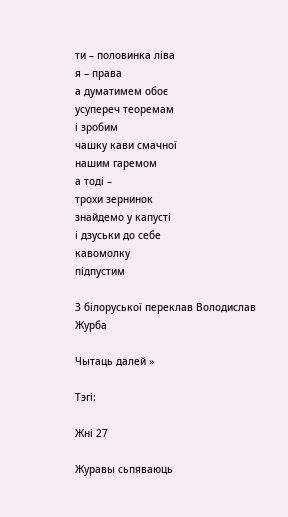ти – половинка ліва
я – права
а думатимем обоє
усупереч теоремам
і зробим
чашку кави смачної
нашим гаремом
а тоді –
трохи зернинок
знайдемо у капусті
і дзуськи до себе
кавомолку
підпустим

З білоруської переклав Володислав Журба

Чытаць далей »

Тэгі:

Жні 27

Журавы сьпяваюць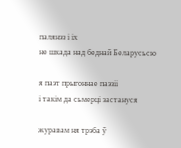палянэз і іх
не шкада над беднай Беларусьсю

я паэт прыгоннае паэзіі
і такім да сьмерці застануся

журавам ня трэба ў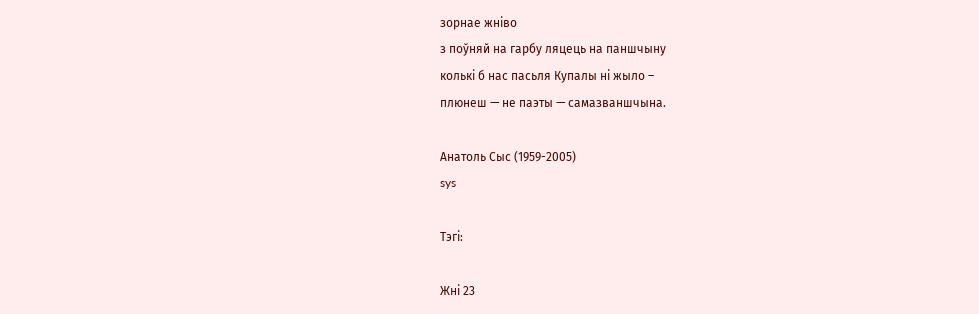зорнае жніво
з поўняй на гарбу ляцець на паншчыну
колькі б нас пасьля Купалы ні жыло –
плюнеш — не паэты — самазваншчына.

Анатоль Сыс (1959-2005)
sys

Тэгі:

Жні 23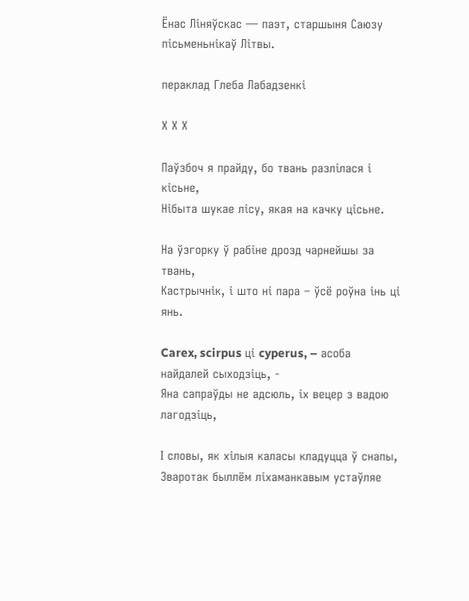Ёнас Ліняўскас — паэт, старшыня Саюзу пісьменьнікаў Літвы.

пераклад Глеба Лабадзенкі

Х Х Х

Паўзбоч я прайду, бо твань разлілася і кісьне,
Нібыта шукае лісу, якая на качку цісьне.

На ўзгорку ў рабіне дрозд чарнейшы за твань,
Кастрычнік, і што ні пара – ўсё роўна інь ці янь.

Carex, scirpus ці cyperus, – асоба найдалей сыходзіць, -
Яна сапраўды не адсюль, іх вецер з вадою лагодзіць,

І словы, як хілыя каласы кладуцца ў снапы,
Зваротак быллём ліхаманкавым устаўляе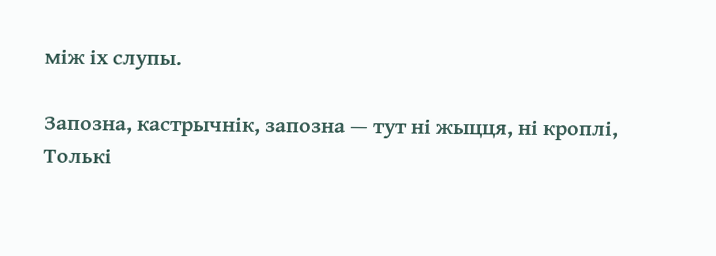між іх слупы.

Запозна, кастрычнік, запозна — тут ні жыцця, ні кроплі,
Толькі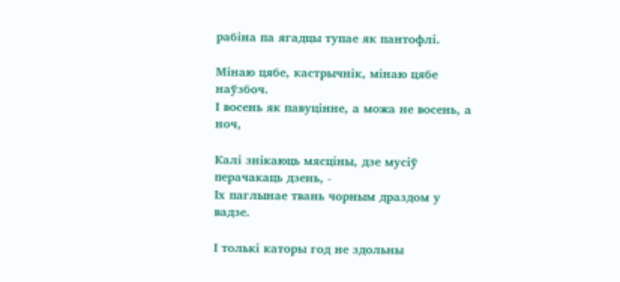рабіна па ягадцы тупае як пантофлі.

Мінаю цябе, кастрычнік, мінаю цябе наўзбоч.
І восень як павуцінне, а можа не восень, а ноч,

Калі знікаюць мясціны, дзе мусіў перачакаць дзень, -
Іх паглынае твань чорным драздом у вадзе.

І толькі каторы год не здольны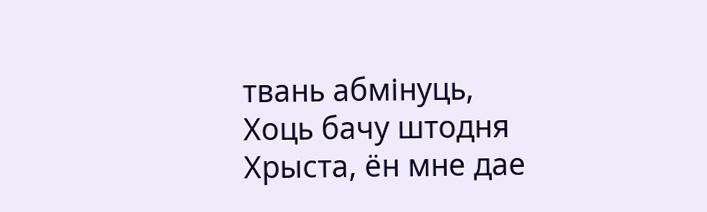твань абмінуць,
Хоць бачу штодня Хрыста, ён мне дае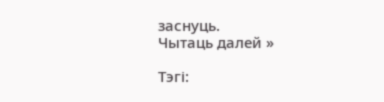заснуць.
Чытаць далей »

Тэгі: